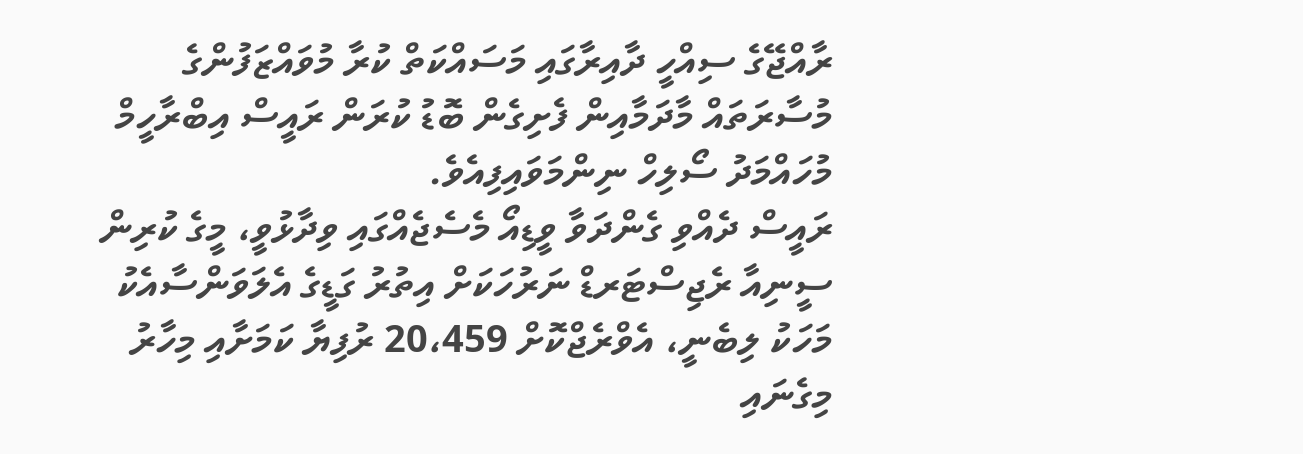ރާއްޖޭގެ ސިއްހީ ދާއިރާގައި މަސައްކަތް ކުރާ މުވައްޒަފުންގެ މުސާރަތައް މާދަމާއިން ފެށިގެން ބޮޑު ކުރަން ރައީސް އިބްރާހީމް މުހައްމަދު ސޯލިހް ނިންމަވައިފިއެވެ.
ރައީސް ދެއްވި ގެންދަވާ ވީޑިއޯ މެސެޖެއްގައި ވިދާޅުވީ، މީގެ ކުރިން ސީނިއާ ރެޖިސްޓަރޑް ނަރުހަކަށް އިތުރު ގަޑީގެ އެލަވަންސާއެކު މަހަކު ލިބެނީ، އެވްރެޖްކޮށް 20،459 ރުފިޔާ ކަމަށާއި މިހާރު މިގެނައި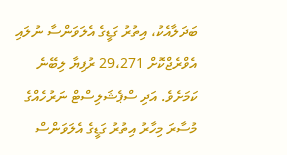ބަދަލާއެކު، އިތުރު ގަޑީގެ އެލަވަންސާ ނުލައި އެވްރެޖްކޮށް 29،271 ރުފިޔާ ލިބޭނެ ކަމަށެވެ. އަދި ސްޕެޝަލިސްޓް ނަރުހެއްގެ މުސާރަ މިހާރު އިތުރު ގަޑީގެ އެލަވަންސް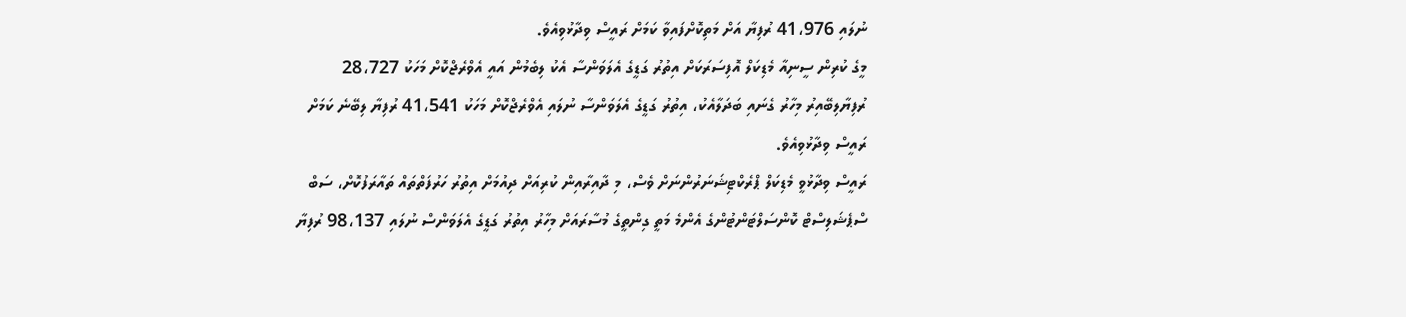ނުލައި 41،976 ރުފިޔާ އަށް މަތިކޮށްފައިވާ ކަމަށް ރައީސް ވިދާޅުވިއެވެ.
މީގެ ކުރިން ސީނިއާ މެޑިކަލް އޮފިސަރަކަށް އިތުރު ގަޑީގެ އެލަވަންސާ އެކު ލިބެމުން އައީ އެވްރެޖްކޮށް މަހަކު 28،727 ރުފިޔާލިބޭއިރު މިހާރު ގެނައި ބަދަލާއެކު، އިތުރު ގަޑީގެ އެލަވަންސާ ނުލައި އެވްރެޖްކޮށް މަހަކު 41،541 ރުފިޔާ ލިބޭނެ ކަމަށް ރައީސް ވިދާޅުވިއެވެ.
ރައީސް ވިދާޅުވީ މެޑިކަލް ޕްރެކްޓިޝަނަރުންނަށް ވެސް، މި ދާއިރާއިން ކުރިއަށް ދިއުމަށް އިތުރު ހަރުފަތްތައް ތައާރަފުކޮށް، ސަބް ސްޕެޝަލިސްޓް ކޮންސަލްޓަންޓުންގެ އެންމެ މަތީ ގިންތީގެ މުސާރައަށް މިހާރު އިތުރު ގަޑީގެ އެލަވަންސް ނުލައި 98،137 ރުފިޔާ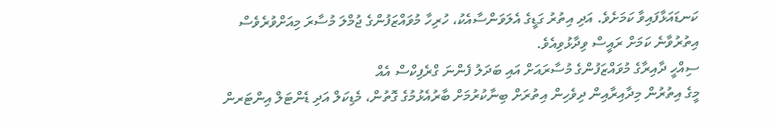ކަނޑައަޅާފައިވާ ކަމަށެވެ. އަދި އިތުރު ގަޑީގެ އެލަވަންސާއެކު، ހުރިހާ މުވައްޒަފުންގެ ޖުމްލަ މުސާރަ މިއަށްވުރެވެސް އިތުރުވާނެ ކަމަށް ރައީސް ވިދާޅުވިއެވެ.
ސިއްހީ ދާއިރާގެ މުވައްޒަފުންގެ މުސާރައަށް އައި ބަދަލު ފެންނަ ގްރެފިކްސް އެއް
މީގެ އިތުރުން މިދާއިރާއިން ދިވެހިން އިތުރަށް ބިނާކުރުމަށް ބާރުއެޅުމުގެ ގޮތުން، މެޑިކަލް އަދި ޑެންޓަލް އިންޓަރން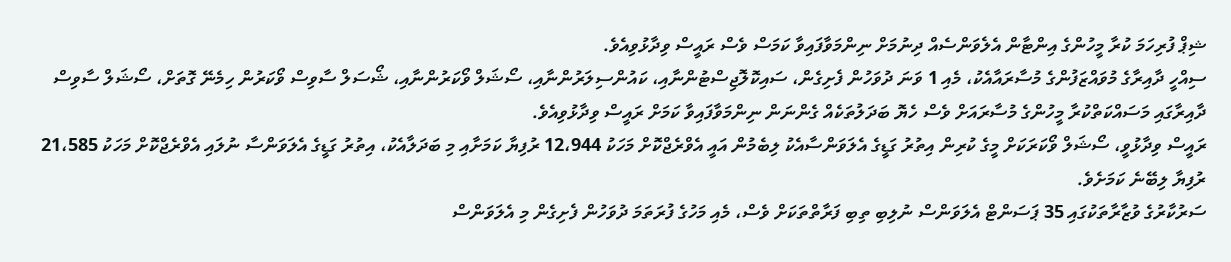ޝިޕް ފުރިހަމަ ކުރާ މީހުންގެ އިންޓާން އެލެވަންސެއް ދިނުމަށް ނިންމަވާފައިވާ ކަމަސް ވެސް ރައީސް ވިދާޅުވިއެވެ.
ސިއްހީ ދާއިރާގެ މުވައްޒަފުންގެ މުސާރައާއެކު، މެއި 1 ވަނަ ދުވަހުން ފެށިގެން، ސައިކޮލޮޖިސްޓުންނާއި، ކައުންސިލަރުންނާއި، ސޯޝަލް ވޯކަރުންނާއި، ޝޯސަލް ސާވިސް ވޯކަރުން ހިމެނޭ ގޮތަށް، ސޯޝަލް ސާވިސް ދާއިރާގައި މަސައްކަތްކުރާ މީހުންގެ މުސާރައަށް ވެސް ހެޔޮ ބަދަލުތަކެއް ގެންނަން ނިންމަވާފައިވާ ކަމަށް ރައީސް ވިދާޅުވިއެވެ.
ރައީސް ވިދާޅުވީ، ސޯޝަލް ވޯކަރަކަށް މީގެ ކުރިން އިތުރު ގަޑީގެ އެލަވަންސާއެކު ލިބެމުން އައީ އެވްރެޖްކޮށް މަހަކު 12،944 ރުފިޔާ ކަމަށާއި މި ބަދަލާއެކު، އިތުރު ގަޑީގެ އެލަވަންސާ ނުލައި އެވްރެޖްކޮށް މަހަކު 21،585 ރުފިޔާ ލިބޭނެ ކަމަށެވެ.
ސަރުކާރުގެ ވުޒާރާތަކުގައި 35 ޕަސަންޓް އެލަވަންސް ނުލިބި ތިބި ފަރާތްތަކަށް ވެސް، މެއި މަހުގެ ފުރަތަމަ ދުވަހުން ފެށިގެން މި އެލަވަންސް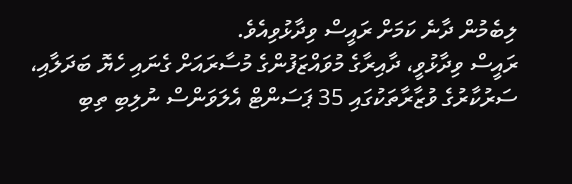ލިބެމުން ދާނެ ކަމަށް ރައީސް ވިދާޅުވިއެވެ.
ރައީސް ވިދާޅުވީ، ދާއިރާގެ މުވައްޒަފުންގެ މުސާރައަށް ގެނައި ހެޔޮ ބަދަލާއި، ސަރުކާރުގެ ވުޒާރާތަކުގައި 35 ޕަސަންޓް އެލަވަންސް ނުލިބި ތިބި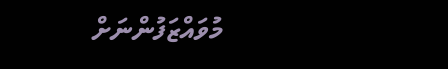މުވައްޒަފުންނަށް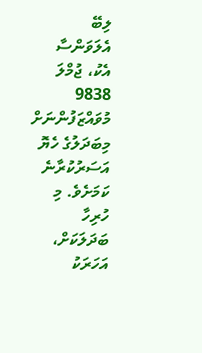ލިބޭ އެލަވަންސާ އެކު، ޖުމްލަ 9838 މުވައްޒަފުންނަށް މިބަދަލުގެ ހެޔޮ އަސަރުކުރާނެ ކަމަށެވެ. މި ހުރިހާ ބަދަލަކަށް، އަހަރަކު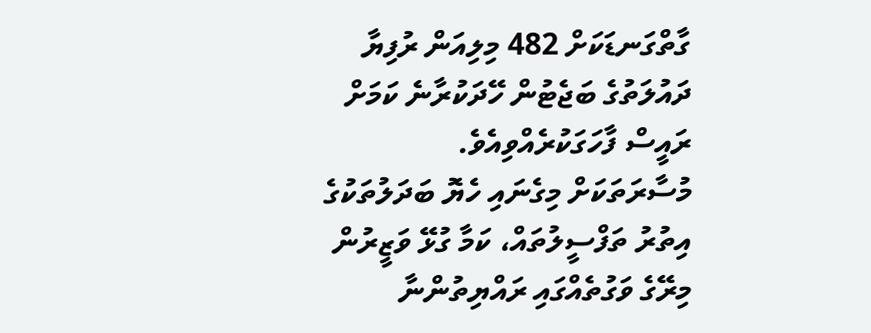ގާތްގަނޑަކަށް 482 މިލިއަން ރުފިޔާ ދައުލަތުގެ ބަޖެޓުން ހޭދަކުރާނެ ކަމަށް ރައީސް ފާހަގަކުރެއްވިއެވެ.
މުސާރަތަކަށް މިގެނައި ހެޔޮ ބަދަލުތަކުގެ އިތުރު ތަފްސީލުތައް، ކަމާ ގުޅޭ ވަޒީރުން މިރޭގެ ވަގުތެއްގައި ރައްޔިތުންނާ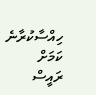ހިއްސާކުރާނެ ކަމަށް ރައީސް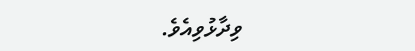ވިދާޅުވިއެވެ.